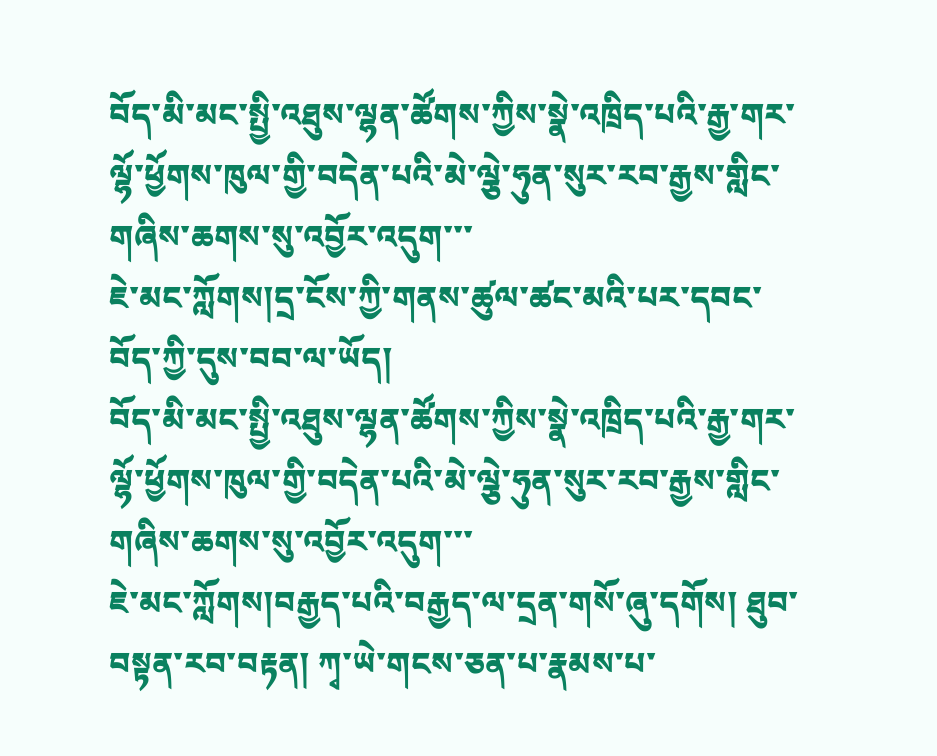བོད་མི་མང་སྤྱི་འཐུས་ལྷན་ཚོགས་ཀྱིས་སྣེ་འཁྲིད་པའི་རྒྱ་གར་ལྷོ་ཕྱོགས་ཁུལ་གྱི་བདེན་པའི་མེ་ལྕེ་ཧུན་སུར་རབ་རྒྱས་གླིང་གཞིས་ཆགས་སུ་འབྱོར་འདུག་་་
ཇེ་མང་ཀློགས།དྲ་ངོས་ཀྱི་གནས་ཚུལ་ཚང་མའི་པར་དབང་བོད་ཀྱི་དུས་བབ་ལ་ཡོད།
བོད་མི་མང་སྤྱི་འཐུས་ལྷན་ཚོགས་ཀྱིས་སྣེ་འཁྲིད་པའི་རྒྱ་གར་ལྷོ་ཕྱོགས་ཁུལ་གྱི་བདེན་པའི་མེ་ལྕེ་ཧུན་སུར་རབ་རྒྱས་གླིང་གཞིས་ཆགས་སུ་འབྱོར་འདུག་་་
ཇེ་མང་ཀློགས།བརྒྱད་པའི་བརྒྱད་ལ་དྲན་གསོ་ཞུ་དགོས། ཐུབ་བསྟན་རབ་བརྟན། ཀྭ་ཡེ་གངས་ཅན་པ་རྣམས་པ་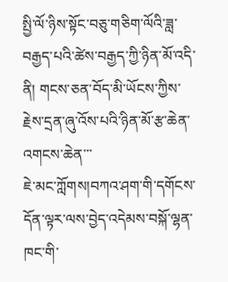སྤྱི་ལོ་ཉིས་སྟོང་བཅུ་གཅིག་ལོའི་ཟླ་བརྒྱད་པའི་ཚེས་བརྒྱད་ཀྱི་ཉིན་མོ་འདི་ནི། གངས་ཅན་བོད་མི་ཡོངས་ཀྱིས་རྗེས་དྲན་ཞུ་འོས་པའི་ཉིན་མོ་རྩ་ཆེན་འགངས་ཆེན་་་
ཇེ་མང་ཀློགས།བཀའ་ཤག་གི་དགོངས་དོན་ལྟར་ལས་བྱེད་འདེམས་བསྐོ་ལྷན་ཁང་གི་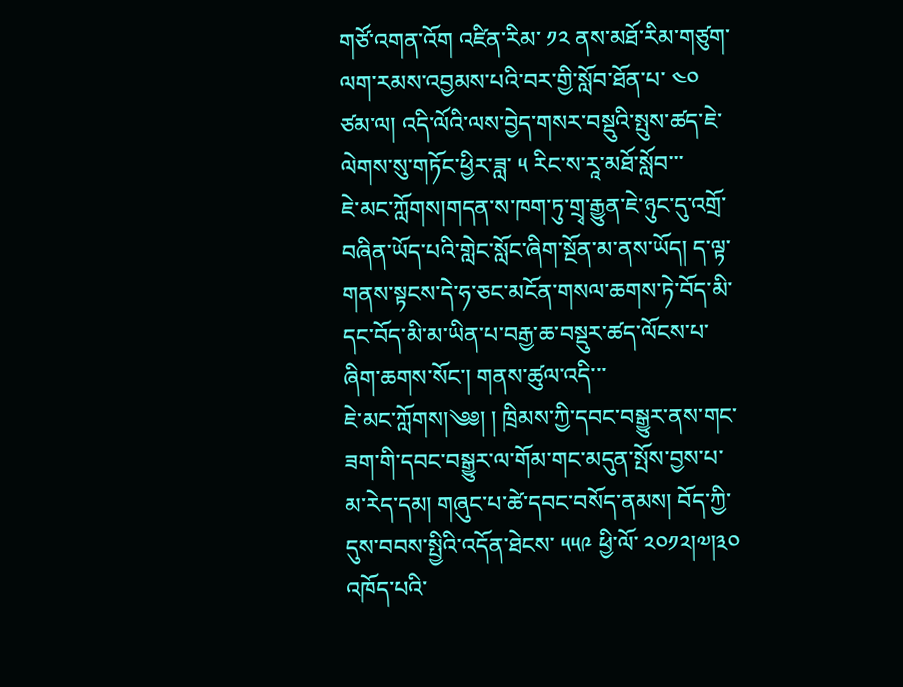གཙོ་འགན་འོག འཛིན་རིམ་ ༡༢ ནས་མཐོ་རིམ་གཙུག་ལག་རམས་འབྱམས་པའི་བར་གྱི་སློབ་ཐོན་པ་ ༤༠ ཙམ་ལ། འདི་ལོའི་ལས་བྱེད་གསར་བསྡུའི་སྤུས་ཚད་ཇེ་ལེགས་སུ་གཏོང་ཕྱིར་ཟླ་ ༥ རིང་ས་རཱ་མཐོ་སློབ་་་
ཇེ་མང་ཀློགས།གདན་ས་ཁག་ཏུ་གྲྭ་རྒྱུན་ཇེ་ཉུང་དུ་འགྲོ་བཞིན་ཡོད་པའི་གླེང་སློང་ཞིག་སྔོན་མ་ནས་ཡོད། ད་ལྟ་གནས་སྟངས་དེ་ཧ་ཅང་མངོན་གསལ་ཆགས་ཏེ་བོད་མི་དང་བོད་མི་མ་ཡིན་པ་བརྒྱ་ཆ་བསྡུར་ཚད་ལོངས་པ་ཞིག་ཆགས་སོང་། གནས་ཚུལ་འདི་་་
ཇེ་མང་ཀློགས།༄༅། ། ཁྲིམས་ཀྱི་དབང་བསྒྱུར་ནས་གང་ཟག་གི་དབང་བསྒྱུར་ལ་གོམ་གང་མདུན་སྤོས་བྱས་པ་མ་རེད་དམ། གཞུང་པ་ཚེ་དབང་བསོད་ནམས། བོད་ཀྱི་དུས་བབས་སྤྱིའི་འདོན་ཐེངས་ ༥༥༩ ཕྱི་ལོ་ ༢༠༡༢།༧།༣༠ འཁོད་པའི་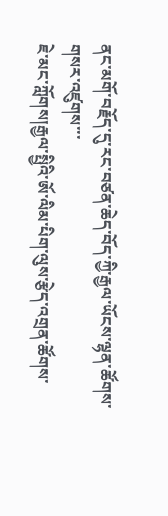ནང་མགོ་བརྗོད་དུ་རང་བཙན་ཆེད་བོད་ཀྱི་རྒྱལ་ཡོངས་ལྷན་ཚོགས་གསར་འཛུགས་་་
ཇེ་མང་ཀློགས།རྒྱལ་སྤྱིའི་ཨོ་ལིམ་པིག་ལུས་རྩེད་འགྲན་ཚོགས་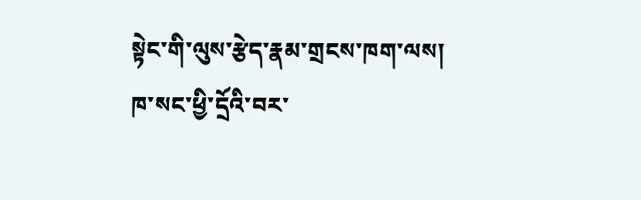སྟེང་གི་ལུས་རྩེད་རྣམ་གྲངས་ཁག་ལས། ཁ་སང་ཕྱི་དྲོའི་བར་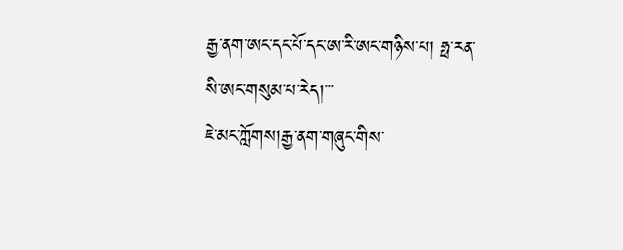རྒྱ་ནག་ཨང་དང་པོ་དང་ཨ་རི་ཨང་གཉིས་པ། ཧྥ་རན་སི་ཨང་གསུམ་པ་རེད།་་་
ཇེ་མང་ཀློགས།རྒྱ་ནག་གཞུང་གིས་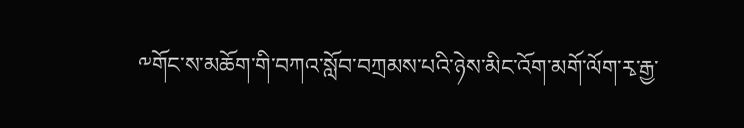༸གོང་ས་མཆོག་གི་བཀའ་སློབ་བཀྲམས་པའི་ཉེས་མིང་འོག་མགོ་ལོག་རྭ་རྒྱ་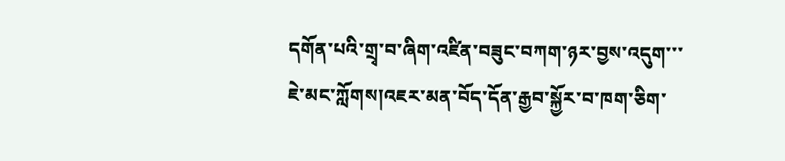དགོན་པའི་གྲྭ་བ་ཞིག་འཛིན་བཟུང་བཀག་ཉར་བྱས་འདུག་་་
ཇེ་མང་ཀློགས།འཇར་མན་བོད་དོན་རྒྱབ་སྐྱོར་བ་ཁག་ཅིག་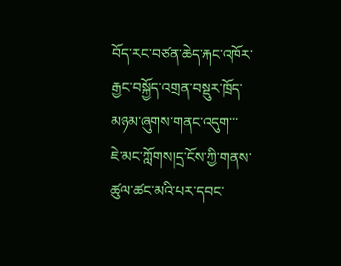བོད་རང་བཙན་ཆེད་རྐང་འཁོར་རྒྱང་བསྐྱོད་འགྲན་བསྡུར་ཁྲོད་མཉམ་ཞུགས་གནང་འདུག་་་
ཇེ་མང་ཀློགས།དྲ་ངོས་ཀྱི་གནས་ཚུལ་ཚང་མའི་པར་དབང་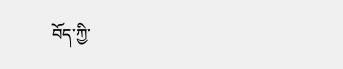བོད་ཀྱི་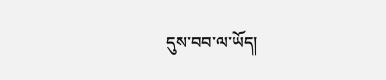དུས་བབ་ལ་ཡོད།